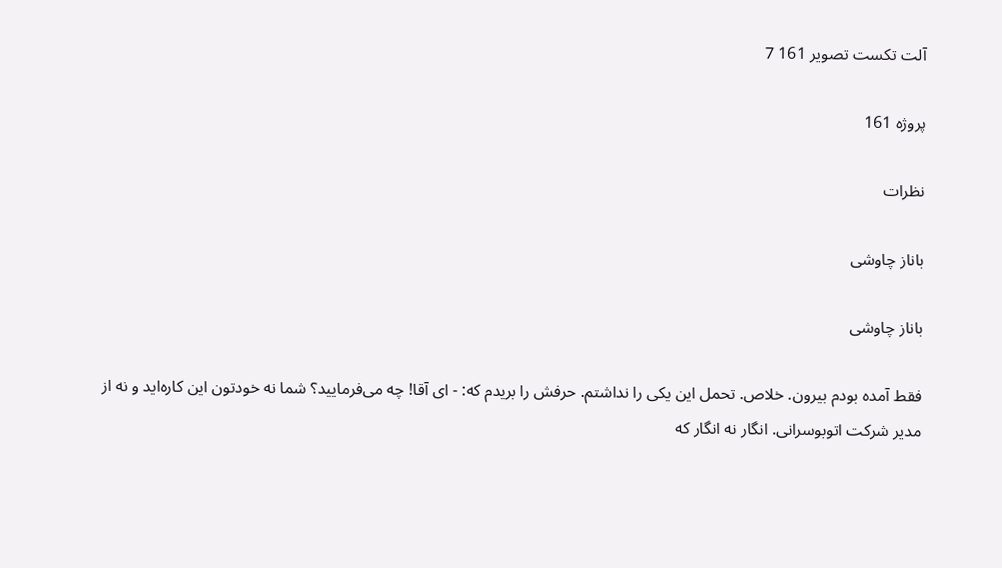آلت تکست تصویر 161 7

پروژه 161

نظرات

باناز چاوشی

باناز چاوشی

فقط آمده بودم بیرون. خلاص. تحمل این یکی را نداشتم. حرفش را بریدم که: - ای آقا! چه می‌فرمایید؟ شما نه خودتون این کاره‌اید و نه از مدیر شرکت اتوبوسرانی. انگار نه انگار که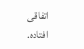اتفاقی افتاده.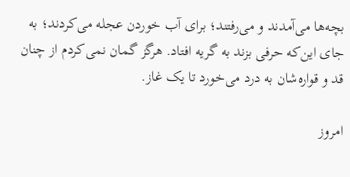بچه‌ها می‌آمدند و می‌رفتند؛ برای آب خوردن عجله می‌کردند؛ به جای این‌که حرفی بزند به گریه افتاد. هرگز گمان نمی‌کردم از چنان قد و قواره‌شان به درد می‌خورد تا یک غاز.

امروز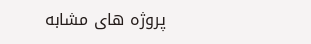پروژه های مشابه